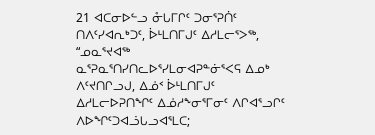21 ᐊᑕᓂᐅᓪᓗ ᓁᒐᒥᒋᑦ ᑐᓂᕐᕈᑏᑦ ᑎᐱᑦᓯᐊᕆᒃᑐᑦ, ᐆᒻᒪᑎᒥᒍᑦ ᐃᓱᒪᓕᕐᐳᖅ, “ᓄᓇᕐᔪᐊᖅ ᓇᕐᕈᓇᕐᑎᓯᑎᓚᐅᕐᓯᒪᓂᐊᕈᓐᓃᕐᐸᕋ ᐃᓄᒃ ᐱᑦᔪᑎᒋᓗᒍ, ᐃᓅᑉ ᐆᒻᒪᑎᒥᒍᑦ ᐃᓱᒪᓕᐅᕈᑎᖏᑦ ᐃᓅᓱᖕᓂᕐᒥᓂᑦ ᐱᒋᐊᕐᓗᒋᑦ ᐱᐅᖏᑦᑐᐊᓘᒐᓗᐊᕐᒪᑕ;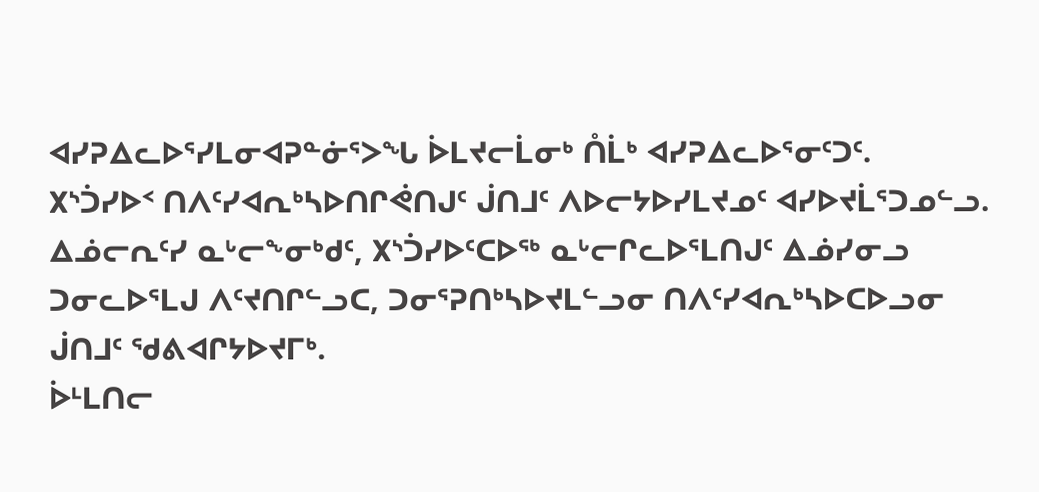ᐊᓯᕈᐃᓚᐅᕐᓯᒪᓂᐊᕈᓐᓃᕐᐳᖓ ᐆᒪᔪᓕᒫᓂᒃ ᑍᒫᒃ ᐊᓯᕈᐃᓚᐅᕐᓂᑦᑐᑦ.
᙭ᔅᑑᓯᐅᑉ ᑎᐱᑦᓯᐊᕆᒃᓴᐅᑎᒋᕚᑎᒍᑦ ᒎᑎᒧᑦ ᐱᐅᓕᔭᐅᓯᒪᔪᓄᑦ ᐊᓯᐅᔪᒫᕐᑐᓄᓪᓗ.
ᐃᓅᓕᕆᑦᓯ ᓇᒡᓕᖕᓂᒃᑯᑦ, ᙭ᔅᑑᓯᐅᑦᑕᐅᖅ ᓇᒡᓕᒋᓚᐅᕐᒪᑎᒍᑦ ᐃᓅᓯᓂᓗ ᑐᓂᓚᐅᕐᒪᒍ ᐱᑦᔪᑎᒋᓪᓗᑕ, ᑐᓂᕐᕈᑎᒃᓴᐅᔪᒪᓪᓗᓂ ᑎᐱᑦᓯᐊᕆᒃᓴᐅᑕᐅᓗᓂ ᒎᑎᒧᑦ ᖁᕕᐊᒋᔭᐅᔪᒥᒃ.
ᐆᒻᒪᑎᓕ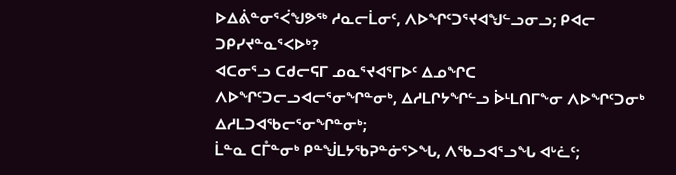ᐅᐃᕖᓐᓂᕐᐹᖑᕗᖅ ᓱᓇᓕᒫᓂᑦ, ᐱᐅᖏᑦᑐᕐᔪᐊᖑᓪᓗᓂᓗ; ᑭᐊᓕ ᑐᑭᓯᔪᓐᓇᕐᐸᐅᒃ?
ᐊᑕᓂᕐᓗ ᑕᑯᓕᕋᒥ ᓄᓇᕐᔪᐊᕐᒥᐅᑦ ᐃᓄᖏᑕ ᐱᐅᖏᑦᑐᓕᓗᐊᓕᕐᓂᖏᓐᓂᒃ, ᐃᓱᒪᒋᔭᖏᓪᓗ ᐆᒻᒪᑎᒥᖕᓂ ᐱᐅᖏᑦᑐᓂᒃ ᐃᓱᒪᑐᐊᖃᓕᕐᓂᖏᓐᓂᒃ;
ᒫᓐᓇ ᑕᒤᓐᓂᒃ ᑭᓐᖒᒪᔭᖃᕈᓐᓃᕐᐳᖓ, ᐱᖃᓗᐊᕐᓗᖓ ᐊᒡᓛᑦ;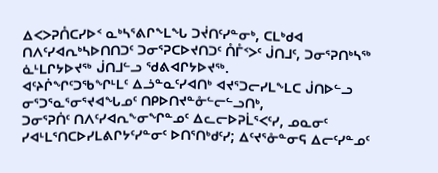ᐃᐸᐳᕈᑍᑕᓯᐅᑉ ᓇᒃᓴᕐᕕᒋᖕᒪᖓ ᑐᔫᑎᑦᓯᓐᓂᒃ, ᑕᒪᒃᑯᐊ ᑎᐱᑦᓯᐊᕆᒃᓴᐅᑎᑎᑐᑦ ᑐᓂᕐᕈᑕᐅᔪᑎᑐᑦ ᑍᒤᑉᐳᑦ ᒎᑎᒧᑦ, ᑐᓂᕐᕈᑎᒃᓴᖅ ᓈᒻᒪᒋᔭᐅᔪᖅ ᒎᑎᒧᓪᓗ ᖁᕕᐊᒋᔭᐅᔪᖅ.
ᐊᑦᔨᒌᖏᑦᑐᖃᖏᒻᒪᑦ ᐃᓘᓐᓇᑦᓯᐊᑎᒃ ᐊᔪᕐᑐᓕᓯᒪᖕᒪᑕ ᒎᑎᐅᓪᓗ ᓂᕐᑐᕐᓇᕐᓂᕐᔪᐊᖓᓄᑦ ᑎᑭᐅᑎᔪᓐᓁᓪᓕᓪᓗᑎᒃ,
ᑐᓂᕐᕈᑏᑦ ᑎᐱᑦᓯᐊᕆᖕᓂᖏᓐᓄᑦ ᐃᓚᓕᐅᕈᒫᕐᐸᑦᓯ, ᓄᓇᓂᑦ ᓯᐊᒻᒪᕐᑎᑕᐅᓯᒪᕕᒋᔭᑦᓯᓐᓂᑦ ᐅᑎᕐᑎᒃᑯᑦᓯ; ᐃᑦᔪᕐᓁᓐᓂᕋ ᐃᓕᑦᓯᓐᓄᑦ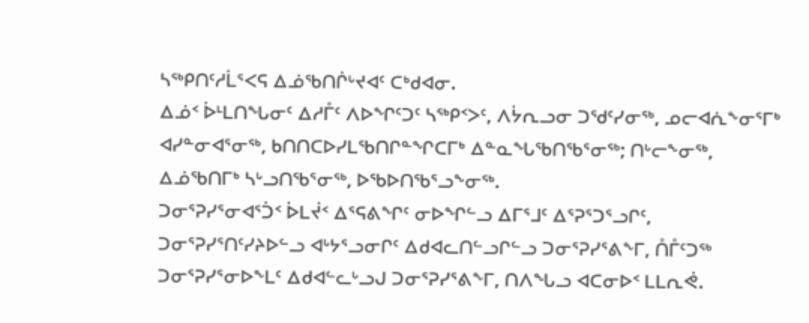ᓴᖅᑭᑎᑦᓱᒫᕐᐸᕋ ᐃᓅᖃᑎᒌᒡᔪᐊᑦ ᑕᒃᑯᐊᓂ.
ᐃᓅᑉ ᐆᒻᒪᑎᖓᓂᑦ ᐃᓱᒤᑦ ᐱᐅᖏᑦᑐᑦ ᓴᖅᑭᑉᐳᑦ, ᐱᔮᕆᓗᓂ ᑐᖁᑦᓯᓂᖅ, ᓄᓕᐊᕇᖕᓂᕐᒥᒃ ᐊᓯᓐᓂᐊᕐᓂᖅ, ᑲᑎᑎᑕᐅᓯᒪᖃᑎᒋᓐᖏᑕᒥᒃ ᐃᓐᓇᖓᖃᑎᖃᕐᓂᖅ; ᑎᒡᓕᖕᓂᖅ, ᐃᓅᖃᑎᒥᒃ ᓴᒡᓗᑎᖃᕐᓂᖅ, ᐅᖃᐅᑎᖃᕐᓗᖕᓂᖅ.
ᑐᓂᕐᕈᓯᕐᓂᐊᕐᑑᑉ ᐆᒪᔫᑉ ᐃᕐᕋᕕᖏᑦ ᓂᐅᖏᓪᓗ ᐃᒥᕐᒧᑦ ᐃᕐᕈᕐᑐᕐᓗᒋᑦ, ᑐᓂᕐᕈᓯᕐᑎᑦᓯᔨᐅᓪᓗ ᐊᒡᔭᕐᓗᓂᒋᑦ ᐃᑯᐊᓚᑎᓪᓗᒋᓪᓗ ᑐᓂᕐᕈᓯᕐᕕᖕᒥ, ᑍᒤᑦᑐᖅ ᑐᓂᕐᕈᓯᕐᓂᐅᖕᒪᑦ ᐃᑯᐊᓪᓚᒡᓗᒍ ᑐᓂᕐᕈᓯᕐᕕᖕᒥ, ᑎᐱᖓᓗ ᐊᑕᓂᐅᑉ ᒪᒪᕆᕚ.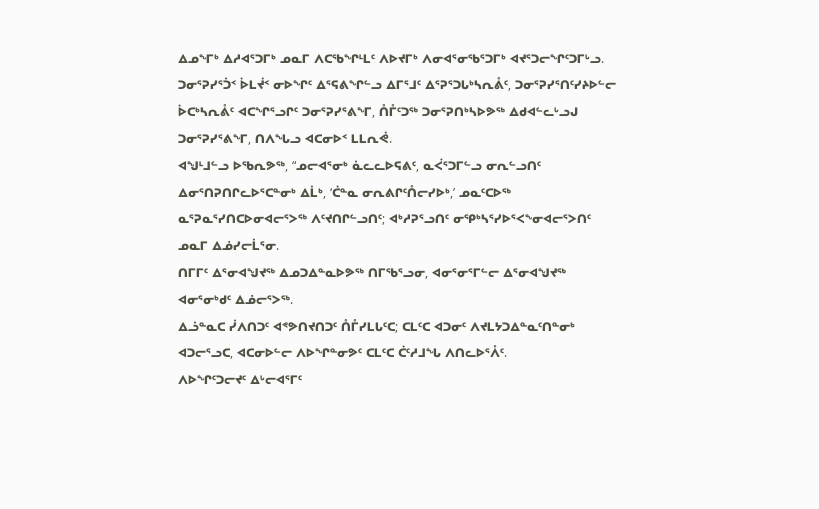ᐃᓄᖕᒥᒃ ᐃᓱᐊᕐᑐᒥᒃ ᓄᓇᒥ ᐱᑕᖃᖏᒻᒪᑦ ᐱᐅᔪᒥᒃ ᐱᓂᐊᕐᓂᖃᕐᑐᒥᒃ ᐊᔪᕐᑐᓕᖏᑦᑐᒥᒡᓗ.
ᑐᓂᕐᕈᓯᕐᑑᑉ ᐆᒪᔫᑉ ᓂᐅᖏᑦ ᐃᕐᕋᕕᖏᓪᓗ ᐃᒥᕐᒧᑦ ᐃᕐᕈᕐᑐᒐᒃᓴᕆᕔᑦ, ᑐᓂᕐᕈᓯᕐᑎᑦᓯᔨᐅᓪᓕ ᐆᑕᒃᓴᕆᕔᑦ ᐊᑕᖏᕐᓗᒋᑦ ᑐᓂᕐᕈᓯᕐᕕᖕᒥ, ᑍᒤᑦᑐᖅ ᑐᓂᕐᕈᑎᒃᓴᐅᕗᖅ ᐃᑯᐊᓪᓚᒡᓗᒍ ᑐᓂᕐᕈᓯᕐᕕᖕᒥ, ᑎᐱᖓᓗ ᐊᑕᓂᐅᑉ ᒪᒪᕆᕚ.
ᐊᖑᒻᒧᓪᓗ ᐅᖃᕆᕗᖅ, “ᓄᓕᐊᕐᓂᒃ ᓈᓚᓚᐅᕋᕕᑦ, ᓇᐹᕐᑐᒥᓪᓗ ᓂᕆᓪᓗᑎᑦ ᐃᓂᕐᑎᕈᑎᒋᓚᐅᕐᑕᓐᓂᒃ ᐃᒫᒃ, ‘ᑖᓐᓇ ᓂᕆᕕᒋᑦᑍᓕᓯᐅᒃ,’ ᓄᓇᑦᑕᐅᖅ ᓇᕐᕈᓇᕐᓯᑎᑕᐅᓂᐊᓕᕐᐳᖅ ᐱᑦᔪᑎᒋᓪᓗᑎᑦ; ᐊᒃᓱᕈᕐᓗᑎᑦ ᓂᕿᒃᓴᕐᓯᐅᕐᐸᖕᓂᐊᓕᕐᐳᑎᑦ ᓄᓇᒥ ᐃᓅᓯᓕᒫᕐᓂ.
ᑎᒥᒥᑦ ᐃᕐᓂᐊᖑᔪᖅ ᐃᓄᑐᐃᓐᓇᐅᕗᖅ ᑎᒥᖃᕐᓗᓂ, ᐊᓂᕐᓂᕐᒥᓪᓕ ᐃᕐᓂᐊᖑᔪᖅ ᐊᓂᕐᓂᒃᑯᑦ ᐃᓅᓕᕐᐳᖅ.
ᐃᓘᓐᓇᑕ ᓰᐱᑎᑐᑦ ᐊᕝᕗᑎᔪᑎᑐᑦ ᑍᒤᓯᒪᒐᑦᑕ; ᑕᒪᑦᑕ ᐊᑐᓂᑦ ᐱᔪᒪᔭᑐᐃᓐᓇᑦᑎᓐᓂᒃ ᐊᑐᓕᕐᓗᑕ, ᐊᑕᓂᐅᓪᓕ ᐱᐅᖏᓐᓂᕗᑦ ᑕᒪᑦᑕ ᑖᑦᓱᒧᖓ ᐱᑎᓚᐅᕐᐰᑦ.
ᐱᐅᖏᑦᑐᓕᔪᑦ ᐃᒡᓕᐊᕐᒥᑦ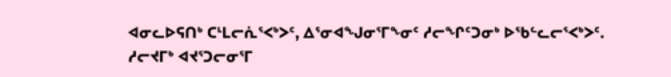ᐊᓂᓚᐅᕋᑎᒃ ᑕᒻᒪᓕᕇᕐᐸᒃᐳᑦ, ᐃᕐᓂᐊᖑᓂᕐᒥᖕᓂᑦ ᓱᓕᖏᑦᑐᓂᒃ ᐅᖃᓪᓚᓕᕐᐸᒃᐳᑦ.
ᓱᓕᔪᒥᒃ ᐊᔪᕐᑐᓕᓂᕐᒥ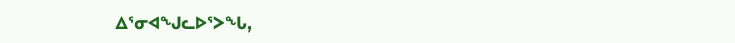ᐃᕐᓂᐊᖑᓚᐅᕐᐳᖓ,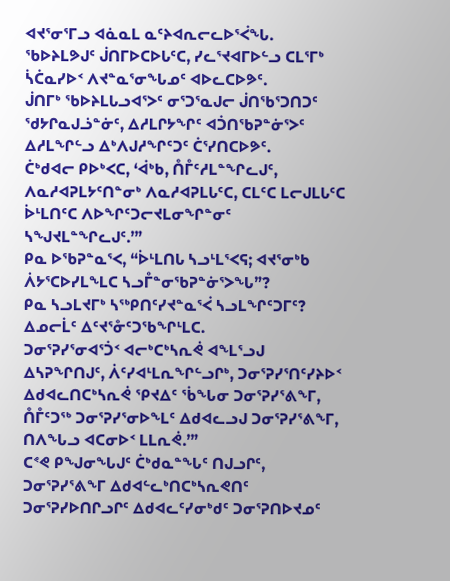ᐊᔪᕐᓂᕐᒥᓗ ᐊᓈᓇᒪ ᓇᑦᔨᐊᕆᓕᓚᐅᕐᐹᖓ.
ᖃᐅᔨᒪᕗᒍᑦ ᒎᑎᒥᐅᑕᐅᒐᑦᑕ, ᓯᓚᕐᔪᐊᒥᐅᓪᓗ ᑕᒪᕐᒥᒃ ᓵᑖᓇᓯᐅᑉ ᐱᔪᓐᓇᕐᓂᖓᓄᑦ ᐊᐅᓚᑕᐅᕗᑦ.
ᒎᑎᒥᒃ ᖃᐅᔨᒪᒐᓗᐊᕐᐳᑦ ᓂᕐᑐᕐᓇᒍᓕ ᒎᑎᖃᕐᑐᑎᑐᑦ ᖁᔭᒋᓇᒍᓘᓐᓃᑦ, ᐃᓱᒪᒋᔭᖏᑦ ᐊᑑᑎᖃᕈᓐᓃᕐᐳᑦ ᐃᓱᒪᖏᓪᓗ ᐃᒃᐱᒍᓱᖏᑦᑐᑦ ᑖᕐᓯᑎᑕᐅᕗᑦ.
ᑖᒃᑯᐊᓕ ᑭᐅᒃᐸᑕ, ‘ᐋᒃᑲ, ᑍᒤᑦᓱᒪᓐᖏᓚᒍᑦ, ᐱᓇᓱᐊᕈᒪᔭᑦᑎᓐᓂᒃ ᐱᓇᓱᐊᕈᒪᒐᑦᑕ, ᑕᒪᑦᑕ ᒪᓕᒍᒪᒐᑦᑕ ᐆᒻᒪᑎᑦᑕ ᐱᐅᖏᑦᑐᓕᔪᒪᓂᖏᓐᓂᑦ ᓴᖑᔪᒪᓐᖏᓚᒍᑦ.’”
ᑭᓇ ᐅᖃᕈᓐᓇᕐᐸ, “ᐆᒻᒪᑎᒐ ᓴᓗᒻᒪᕐᐸᕋ; ᐊᔪᕐᓂᒃᑲ ᐲᔭᕐᑕᐅᓯᒪᖕᒪᑕ ᓴᓗᒤᓐᓂᖃᕈᓐᓃᕐᐳᖓ”?
ᑭᓇ ᓴᓗᒪᔪᒥᒃ ᓴᖅᑭᑎᑦᓯᔪᓐᓇᕐᐹ ᓴᓗᒪᖏᑦᑐᒥᑦ? ᐃᓄᓕᒫᑦ ᐃᑦᔪᕐᓁᑦᑐᖃᖏᒻᒪᑕ.
ᑐᓂᕐᕈᓯᕐᓂᐊᕐᑑᑉ ᐊᓕᒃᑕᒃᓴᕆᕚ ᐊᖕᒪᕐᓗᒍ ᐃᓴᕈᖏᑎᒍᑦ, ᐲᑦᓯᐊᒻᒪᕆᖏᓪᓗᒋᒃ, ᑐᓂᕐᕈᓯᕐᑎᑦᓯᔨᐅᑉ ᐃᑯᐊᓚᑎᑕᒃᓴᕆᕚ ᕿᔪᐃᑦ ᖄᖓᓂ ᑐᓂᕐᕈᓯᕐᕕᖕᒥ, ᑍᒤᑦᑐᖅ ᑐᓂᕐᕈᓯᕐᓂᐅᖕᒪᑦ ᐃᑯᐊᓚᓗᒍ ᑐᓂᕐᕈᓯᕐᕕᖕᒥ, ᑎᐱᖓᓗ ᐊᑕᓂᐅᑉ ᒪᒪᕆᕚ.’”
ᑕᕝᕙ ᑭᖑᓂᖓᒍᑦ ᑖᒃᑯᓇᓐᖓᑦ ᑎᒍᓗᒋᑦ, ᑐᓂᕐᕈᓯᕐᕕᖕᒥ ᐃᑯᐊᓪᓚᒃᑎᑕᒃᓴᕆᕙᑎᑦ ᑐᓂᕐᕈᓯᐅᑎᒋᓗᒋᑦ ᐃᑯᐊᓚᑦᓯᓂᒃᑯᑦ ᑐᓂᕐᕈᑎᐅᔪᓄᑦ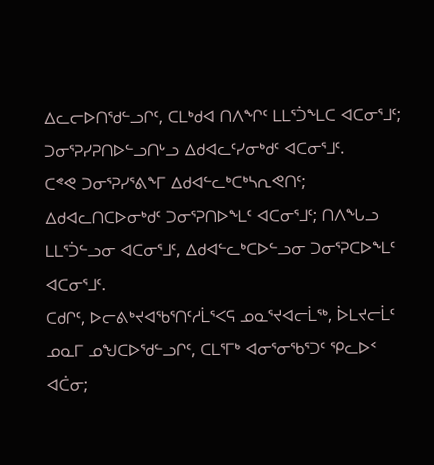ᐃᓚᓕᐅᑎᖁᓪᓗᒋᑦ, ᑕᒪᒃᑯᐊ ᑎᐱᖏᑦ ᒪᒪᕐᑑᖕᒪᑕ ᐊᑕᓂᕐᒧᑦ; ᑐᓂᕐᕈᓯᕈᑎᐅᓪᓗᑎᒡᓗ ᐃᑯᐊᓚᑦᓯᓂᒃᑯᑦ ᐊᑕᓂᕐᒧᑦ.
ᑕᕝᕙ ᑐᓂᕐᕈᓯᕐᕕᖕᒥ ᐃᑯᐊᓪᓚᒃᑕᒃᓴᕆᕙᑎᑦ; ᐃᑯᐊᓚᑎᑕᐅᓂᒃᑯᑦ ᑐᓂᕐᕈᑎᐅᖕᒪᑦ ᐊᑕᓂᕐᒧᑦ; ᑎᐱᖓᓗ ᒪᒪᕐᑑᓪᓗᓂ ᐊᑕᓂᕐᒧᑦ, ᐃᑯᐊᓪᓚᒃᑕᐅᓪᓗᓂ ᑐᓂᕐᕈᑕᐅᖕᒪᑦ ᐊᑕᓂᕐᒧᑦ.
ᑕᑯᒋᑦ, ᐅᓕᕕᒃᔪᐊᖃᕐᑎᑦᓱᒫᕐᐸᕋ ᓄᓇᕐᔪᐊᓕᒫᖅ, ᐆᒪᔪᓕᒫᑦ ᓄᓇᒥ ᓄᖑᑕᐅᖁᓪᓗᒋᑦ, ᑕᒪᕐᒥᒃ ᐊᓂᕐᓂᖃᕐᑐᑦ ᕿᓚᐅᑉ ᐊᑖᓂ;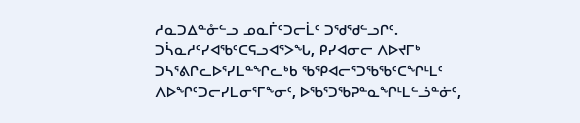ᓱᓇᑐᐃᓐᓁᓪᓗ ᓄᓇᒦᑦᑐᓕᒫᑦ ᑐᖁᖁᓪᓗᒋᑦ.
ᑐᓵᓇᓱᑦᓯᐊᖃᑦᑕᕋᓗᐊᕐᐳᖓ, ᑭᓯᐊᓂᓕ ᐱᐅᔪᒥᒃ ᑐᓴᕐᕕᒋᓚᐅᕐᓯᒪᓐᖏᓚᒃᑲ ᖃᕿᐊᓕᕐᑐᖃᖃᑦᑕᖏᒻᒪᑦ ᐱᐅᖏᑦᑐᓕᓯᒪᓂᕐᒥᖕᓂᑦ, ᐅᖃᕐᑐᖃᕈᓐᓇᖏᒻᒪᓪᓘᓐᓃᑦ,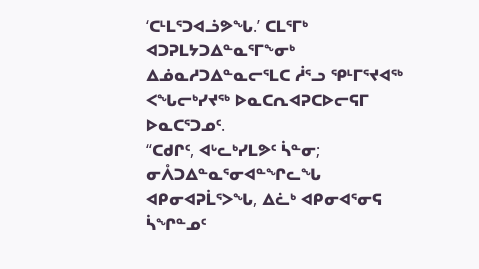‘ᑕᒻᒪᕐᑐᐊᓘᕗᖓ.’ ᑕᒪᕐᒥᒃ ᐊᑐᕈᒪᔭᑐᐃᓐᓇᕐᒥᖕᓂᒃ ᐃᓅᓇᓱᑐᐃᓐᓇᓕᕐᒪᑕ ᓲᕐᓗ ᕿᒻᒥᕐᔪᐊᖅ ᐸᖓᓕᒃᓯᔪᖅ ᐅᓇᑕᕆᐊᕈᑕᐅᓕᕋᒥ ᐅᓇᑕᕐᑐᓄᑦ.
“ᑕᑯᒋᑦ, ᐊᒡᓚᒃᓯᒪᕗᑦ ᓵᓐᓂ; ᓂᐰᑐᐃᓐᓇᕐᓂᐊᓐᖏᓚᖓ ᐊᑭᓂᐊᕈᒫᕐᐳᖓ, ᐃᓛᒃ ᐊᑭᓂᐊᕐᓂᕋ ᓵᖏᓐᓄᑦ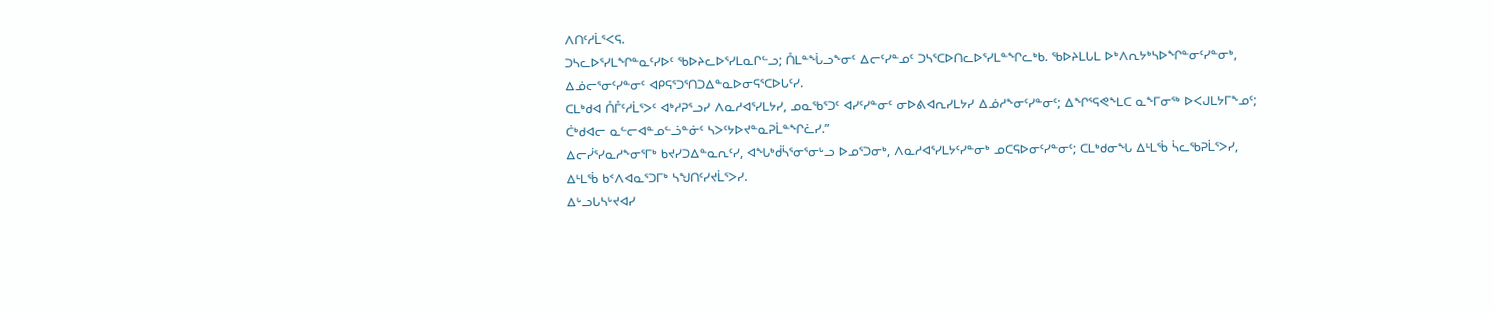ᐱᑎᑦᓱᒫᕐᐸᕋ.
ᑐᓴᓚᐅᕐᓯᒪᖏᓐᓇᑦᓯᐅᑦ ᖃᐅᔨᓚᐅᕐᓯᒪᓇᒋᓪᓗ; ᑍᒪᓐᖔᓗᖕᓂᑦ ᐃᓕᑦᓯᓐᓄᑦ ᑐᓴᕐᑕᐅᑎᓚᐅᕐᓯᒪᓐᖏᓚᒃᑲ. ᖃᐅᔨᒪᒐᒪ ᐅᒃᐱᕆᔭᒃᓴᐅᖏᓐᓂᑦᓯᓐᓂᒃ, ᐃᓅᓕᕐᓂᑦᓯᓐᓂᑦ ᐊᑭᕋᕐᑐᕐᑎᑐᐃᓐᓇᐅᓂᕋᕐᑕᐅᒐᑦᓯ.
ᑕᒪᒃᑯᐊ ᑍᒤᑦᓱᒫᕐᐳᑦ ᐊᒃᓱᕈᕐᓗᓯ ᐱᓇᓱᐊᕐᓯᒪᔭᓯ, ᓄᓇᖃᕐᑐᑦ ᐊᓯᑦᓯᓐᓂᑦ ᓂᐅᕕᐊᕆᓯᒪᔭᓯ ᐃᓅᓱᖕᓂᑦᓯᓐᓂᑦ; ᐃᖏᕐᕋᕙᖕᒪᑕ ᓇᖕᒥᓂᖅ ᐅᐸᒍᒪᔭᒥᖕᓄᑦ; ᑖᒃᑯᐊᓕ ᓇᓪᓕᐊᓐᓄᓪᓘᓐᓃᑦ ᓴᐳᑦᔭᐅᔪᓐᓇᕈᒫᓐᖏᓛᓯ.”
ᐃᓕᓰᕐᓯᓇᓱᖕᓂᕐᒥᒃ ᑲᔪᓯᑐᐃᓐᓇᕆᑦᓯ, ᐊᖓᒃᑰᓵᕐᓂᕐᓂᒡᓗ ᐅᓄᕐᑐᓂᒃ, ᐱᓇᓱᐊᕐᓯᒪᔭᑦᓯᓐᓂᒃ ᓄᑕᕋᐅᓂᑦᓯᓐᓂᑦ; ᑕᒪᒃᑯᓂᖓ ᐃᒻᒪᖄ ᓵᓚᖃᕈᒫᕐᐳᓯ, ᐃᒻᒪᖄ ᑲᑉᐱᐊᓇᕐᑐᒥᒃ ᓴᖑᑎᑦᓯᔪᒫᕐᐳᓯ.
ᐃᒡᓗᒐᓴᒡᔪᐊᓯ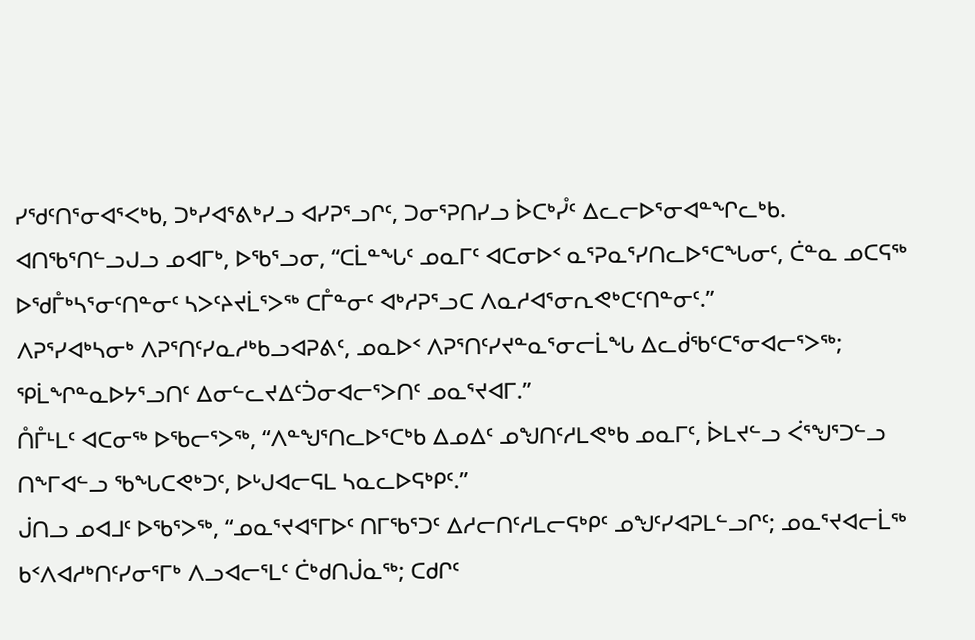ᓯᖁᑦᑎᕐᓂᐊᕐᐸᒃᑲ, ᑐᒃᓯᐊᕐᕕᒃᓯᓗ ᐊᓯᕈᕐᓗᒋᑦ, ᑐᓂᕐᕈᑎᓯᓗ ᐆᑕᒃᓮᑦ ᐃᓚᓕᐅᕐᓂᐊᓐᖏᓚᒃᑲ.
ᐊᑎᖃᕐᑎᓪᓗᒍᓗ ᓄᐊᒥᒃ, ᐅᖃᕐᓗᓂ, “ᑕᒫᓐᖓᑦ ᓄᓇᒥᑦ ᐊᑕᓂᐅᑉ ᓇᕐᕈᓇᕐᓯᑎᓚᐅᕐᑕᖓᓂᑦ, ᑖᓐᓇ ᓄᑕᕋᖅ ᐅᖁᒤᒃᓴᕐᓂᑦᑎᓐᓂᑦ ᓴᐳᑦᔨᔪᒫᕐᐳᖅ ᑕᒤᓐᓂᑦ ᐊᒃᓱᕈᕐᓗᑕ ᐱᓇᓱᐊᕐᓂᕆᕙᒃᑕᑦᑎᓐᓂᑦ.”
ᐱᕈᕐᓯᐊᒃᓴᓂᒃ ᐱᕈᕐᑎᑦᓯᓇᓱᒃᑲᓗᐊᕈᕕᑦ, ᓄᓇᐅᑉ ᐱᕈᕐᑎᑦᓯᔪᓐᓇᕐᓂᓕᒫᖓ ᐃᓚᑰᖃᑦᑕᕐᓂᐊᓕᕐᐳᖅ; ᕿᒫᖏᓐᓇᐅᔭᕐᓗᑎᑦ ᐃᓂᓪᓚᔪᐃᑦᑑᓂᐊᓕᕐᐳᑎᑦ ᓄᓇᕐᔪᐊᒥ.”
ᑍᒤᒻᒪᑦ ᐊᑕᓂᖅ ᐅᖃᓕᕐᐳᖅ, “ᐱᓐᖑᕐᑎᓚᐅᕐᑕᒃᑲ ᐃᓄᐃᑦ ᓄᖑᑎᑦᓱᒪᕙᒃᑲ ᓄᓇᒥᑦ, ᐆᒪᔪᓪᓗ ᐹᕐᖑᕐᑐᓪᓗ ᑎᖕᒥᐊᓪᓗ ᖃᖓᑕᕙᒃᑐᑦ, ᐅᒡᒍᐊᓕᕋᒪ ᓴᓇᓚᐅᕋᒃᑭᑦ.”
ᒎᑎᓗ ᓄᐊᒧᑦ ᐅᖃᕐᐳᖅ, “ᓄᓇᕐᔪᐊᕐᒥᐅᑦ ᑎᒥᖃᕐᑐᑦ ᐃᓱᓕᑎᑦᓱᒪᓕᕋᒃᑭᑦ ᓄᖑᑦᓯᐊᕈᒪᓪᓗᒋᑦ; ᓄᓇᕐᔪᐊᓕᒫᖅ ᑲᑉᐱᐊᓱᒃᑎᑦᓯᓂᕐᒥᒃ ᐱᓗᐊᓕᕐᒪᑦ ᑖᒃᑯᑎᒎᓇᖅ; ᑕᑯᒋᑦ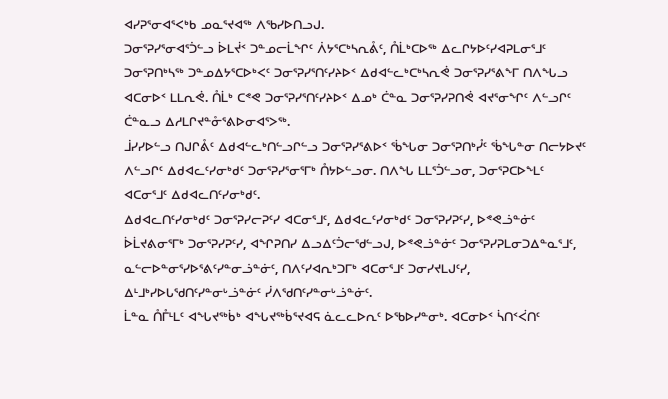ᐊᓯᕈᕐᓂᐊᕐᐸᒃᑲ ᓄᓇᕐᔪᐊᖅ ᐱᖃᓯᐅᑎᓗᒍ.
ᑐᓂᕐᕈᓯᕐᓂᐊᕐᑑᓪᓗ ᐆᒪᔫᑉ ᑐᓐᓄᓕᒫᖏᑦ ᐲᔭᕐᑕᒃᓴᕆᕔᑦ, ᑍᒫᒃᑕᐅᖅ ᐃᓚᒋᔭᐅᑦᓯᐊᕈᒪᓂᕐᒧᑦ ᑐᓂᕐᕈᑎᒃᓴᖅ ᑐᓐᓄᐃᔭᕐᑕᐅᒃᐸᑦ ᑐᓂᕐᕈᓯᕐᑎᑦᓯᔨᐅᑉ ᐃᑯᐊᓪᓚᒃᑕᒃᓴᕆᕚ ᑐᓂᕐᕈᓯᕐᕕᖕᒥ ᑎᐱᖓᓗ ᐊᑕᓂᐅᑉ ᒪᒪᕆᕚ. ᑍᒫᒃ ᑕᕝᕙ ᑐᓂᕐᕈᓯᕐᑎᑦᓯᔨᐅᑉ ᐃᓄᒃ ᑖᓐᓇ ᑐᓂᕐᕈᓯᕈᑎᕚ ᐊᔪᕐᓂᖏᑦ ᐱᓪᓗᒋᑦ ᑖᓐᓇᓗ ᐃᓱᒪᒋᔪᓐᓁᕐᕕᐅᓂᐊᕐᐳᖅ.
ᒨᓯᓯᐅᓪᓗ ᑎᒍᒋᕔᑦ ᐃᑯᐊᓪᓚᒃᑎᓪᓗᒋᓪᓗ ᑐᓂᕐᕈᓯᕐᕕᐅᑉ ᖄᖓᓂ ᑐᓂᕐᕈᑎᒃᓮᑦ ᖄᖓᓐᓂ ᑎᓕᔭᐅᔪᑦ ᐱᓪᓗᒋᑦ ᐃᑯᐊᓚᑦᓯᓂᒃᑯᑦ ᑐᓂᕐᕈᓯᕐᓂᕐᒥᒃ ᑍᔭᐅᓪᓗᓂ. ᑎᐱᖓ ᒪᒪᕐᑑᓪᓗᓂ, ᑐᓂᕐᕈᑕᐅᖕᒪᑦ ᐊᑕᓂᕐᒧᑦ ᐃᑯᐊᓚᑎᑦᓯᓂᒃᑯᑦ.
ᐃᑯᐊᓚᑎᑦᓯᓂᒃᑯᑦ ᑐᓂᕐᕈᓯᓕᕈᑦᓯ ᐊᑕᓂᕐᒧᑦ, ᐃᑯᐊᓚᑦᓯᓂᒃᑯᑦ ᑐᓂᕐᕈᓯᕈᑦᓯ, ᐅᕝᕙᓘᓐᓃᑦ ᐆᒫᔪᕕᓂᕐᒥᒃ ᑐᓂᕐᕈᓯᕈᑦᓯ, ᐊᖏᕈᑎᓯ ᐃᓗᐃᑦᑑᓕᖁᓪᓗᒍ, ᐅᕝᕙᓘᓐᓃᑦ ᑐᓂᕐᕈᓯᕈᒪᓂᑐᐃᓐᓇᕐᒧᑦ, ᓇᓪᓕᐅᓐᓂᕐᓯᐅᕐᕕᑦᓯᓐᓂᓘᓐᓃᑦ, ᑎᐱᑦᓯᐊᕆᒃᑐᒥᒃ ᐊᑕᓂᕐᒧᑦ ᑐᓂᓯᔪᒪᒍᑦᓯ, ᐃᒻᒧᒃᓯᐅᒐᖁᑎᑦᓯᓐᓂᒡᓘᓐᓃᑦ ᓰᐱᖁᑎᑦᓯᓐᓂᒡᓘᓐᓃᑦ.
ᒫᓐᓇ ᑍᒤᒻᒪᑦ ᐊᖓᔪᖅᑳᒃ ᐊᖓᔪᖅᑳᕐᔪᐊᕋ ᓈᓚᓚᐅᕆᑦ ᐅᖃᐅᓯᓐᓂᒃ. ᐊᑕᓂᐅᑉ ᓵᑎᑉᐹᑎᑦ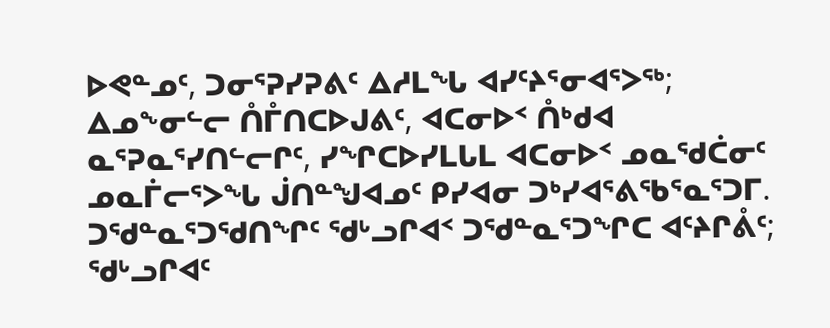ᐅᕙᓐᓄᑦ, ᑐᓂᕐᕈᓯᕈᕕᑦ ᐃᓱᒪᖓ ᐊᓯᑦᔨᕐᓂᐊᕐᐳᖅ; ᐃᓄᖕᓂᓪᓕ ᑍᒤᑎᑕᐅᒍᕕᑦ, ᐊᑕᓂᐅᑉ ᑍᒃᑯᐊ ᓇᕐᕈᓇᕐᓯᑎᓪᓕᒋᑦ, ᓯᖏᑕᐅᓯᒪᒐᒪ ᐊᑕᓂᐅᑉ ᓄᓇᖁᑖᓂᑦ ᓄᓇᒦᓕᕐᐳᖓ ᒎᑎᓐᖑᐊᓄᑦ ᑭᓯᐊᓂ ᑐᒃᓯᐊᕐᕕᖃᕐᓇᕐᑐᒥ.
ᑐᖁᓐᓇᕐᑐᖁᑎᖏᑦ ᖁᒡᓗᒋᐊᑉ ᑐᖁᓐᓇᕐᑐᖏᑕ ᐊᑦᔨᒋᕔᑦ; ᖁᒡᓗᒋᐊᑦ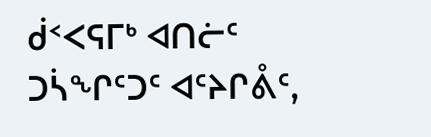ᑰᑉᐸᕋᒥᒃ ᐊᑎᓖᑦ ᑐᓵᖏᑦᑐᑦ ᐊᑦᔨᒋᕔᑦ,